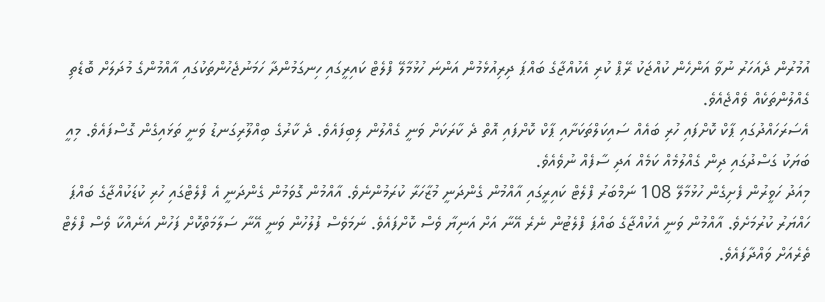އުމުރުން ދެއަހަރު ނުވާ އަންހެން ކުއްޖަކު ރޭޕް ކުރި އެކުއްޖާގެ ބައްޕަ ދިރިއުޅެމުން އަންނަ ހުޅުމާލޭ ފްލެޓް ކައިރީގައި ހިނގަމުންދާ ހަމަނުޖެހުންތަކުގައި އާއްމުންގެ މުދަލަށް ބޮޑެތި ގެއްލުންތަކެއް ވެއްޖެއެވެ.
އެސަރަހައްދުގައި ޕާކް ކޮށްފައި ހުރި ބައެއް ސައިކަލްތަކަށާއި ޕާކް ކޮށްފައި އޮތް ދެ ކާރަކަށް ވަނީ ގެއްލުން ލިބިފައެވެ. ދެ ކާރުގެ ބިއްލޫރިގަނޑު ވަނީ ތަޅައިގެން ގޮސްފައެވެ. މިއީ ބަޔަކު ގަސްދުގައި ދިން ގެއްލުމެއް ކަމެއް އަދި ސާފެއް ނުވެއެވެ.
މިއަދު ހަވީރުން ފެށިގެން ހުޅުމާލޭ 108 ނަމްބަރު ފްލެޓް ކައިރީގައި އާއްމުން ގެންދަނީ މުޒާހަރާ ކުރަމުންނެވެ. އާއްމުން ގޮވަމުން ގެންދަނީ އެ ފްލެޓްގައި ހުރި ކުޑަކުއްޖާގެ ބައްޕަ ހައްޔަރު ކުރުމަށެވެ. އާއްމުން ވަނީ އެކުއްޖާގެ ބައްޕަ ފްލެޓުން ނެރެ އޭނާ އަށް އަނިޔާ ވެސް ކޮށްފައެވެ. ނަމަވެސް ފުލުހުން ވަނީ އޭނާ ސަލާމަތްކޮށް ފަހުން އަނެއްކާ ވެސް ފްލެޓް ތެރެއަށް ވައްދާފައެވެ.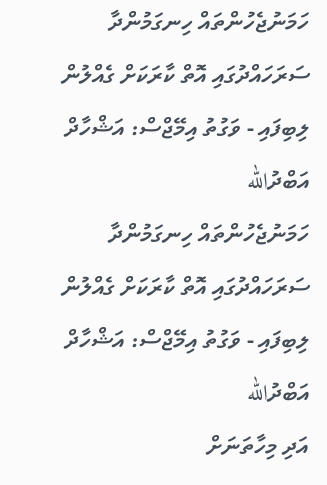ހަމަނުޖެހުންތައް ހިނގަމުންދާ ސަރަހައްދުގައި އޮތް ކާރަކަށް ގެއްލުން ލިބިފައި - ވަގުތު އިމޭޖްސް: އަޝްހާދް އަބްދުالله
ހަމަނުޖެހުންތައް ހިނގަމުންދާ ސަރަހައްދުގައި އޮތް ކާރަކަށް ގެއްލުން ލިބިފައި - ވަގުތު އިމޭޖްސް: އަޝްހާދް އަބްދުالله
އަދި މިހާތަނަށް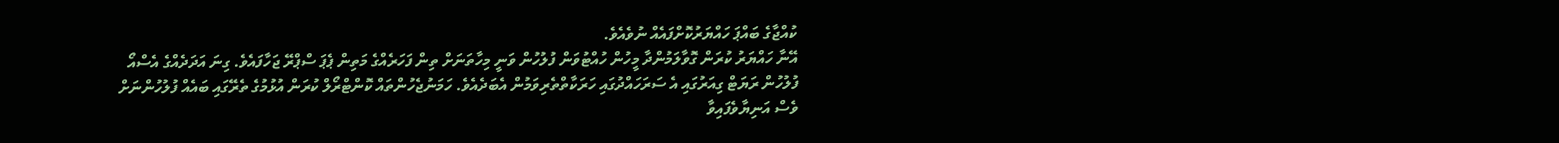ކުއްޖާގެ ބައްޕަ ހައްޔަރުކޮށްފައެއް ނުވެއެވެ.
އޭނާ ހައްޔަރު ކުރަން ގޮވާލަމުންދާ މީހުން ހުއްޓުވަން ފުލުހުން ވަނީ މިހާތަނަށް ތިން ފަހަރެއްގެ މަތިން ޕެޕަ ސްޕްރޭ ޖަހާފައެވެ. ގިނަ އަދަދެއްގެ އެސްއޯ ފުލުހުން ރަޔަޓް ގިއަރުގައި އެ ސަރަހައްދުގައި ހަރަކާތްތެރިވަމުން އެބަދެއެވެ. ހަމަނުޖެހުންތައް ކޮންޓްރޯލް ކުރަން އުޅުމުގެ ތެރޭގައި ބައެއް ފުލުހުންނަށް ވެސް އަނިޔާވެފައިވާ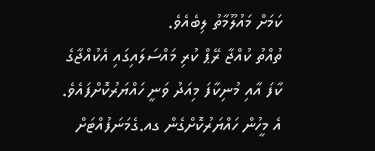ކަމަށް މައުލޫމާތު ލިބެއެވެ.
ތުއްތު ކުއްޖާ ރޭޕް ކުރި މައްސަލައިގައި އެކުއްޖާގެ ކާފަ އާއި މުނިކާފަ މިއަދު ވަނީ ހައްޔަރުކޮށްފައެވެ. އެ މީހުން ހައްޔަރުކޮށްގެން ގއ.ގެމަނަފުއްޓަށް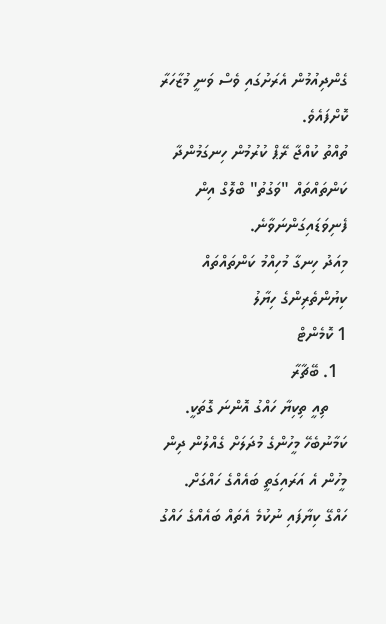ގެންދިއުމުން އެރަށުގައި ވެސް ވަނީ މުޒާހަރާ ކޮށްފައެވެ.
ތުއްތު ކުއްޖާ ރޭޕް ކުރުމުން ހިނގަމުންދާ ކަންތައްތައް "ވަގުތު" ބްލޮގް އިން ފެނިވަޑައިގަންނަވާނެ.
މިއަދު ހިނގާ މުހިއްމު ކަންތައްތައް
ކިޔުންތެރިންގެ ހިޔާލު
1 ކޮމެންޓް
  1. ބޭޗާރާ
    ތިއީ ތިކިޔާ ހައްގު އޮންނަ ގޮތަކީ. ކަމާނުބެހޭ މީހުންގެ މުދަލަށް ގެއްލުން ދިން މީހުން އެ އަރައިގަތީ ބައެއްގެ ހައްގަށް. ހައްގޭ ކިޔާފައި ނުކުމެ އެތައް ބައެއްގެ ހައްގު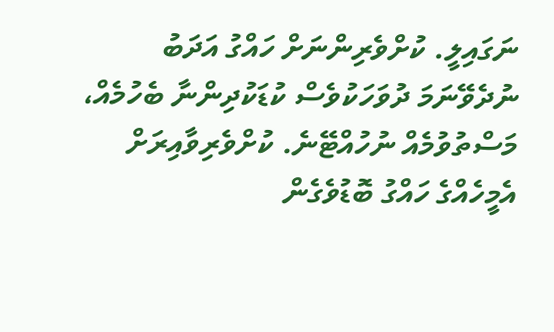ނަގައިލީ. ކުށްވެރިންނަށް ހައްގު އަދަބު ނުދެވޭނަމަ ދުވަހަކުވެސް ކުޑަކުދިންނާ ބެހުމެއް، މަސްތުވުމެއް ނުހުއްޓޭނެ. ކުށްވެރިވާއިރަށް އެމީހެއްގެ ހައްގު ބޮޑުވެގެން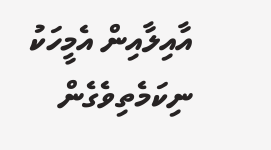އާއިލާއިން އެމީހަކު ނިކަމެތިވެގެން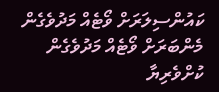ކައުންސިލަރަށް ވޯޓެއް މަދުވެގެން މެންބަރަށް ވޯޓެއް މަދުވެގެން ކުށްވެރިޔާ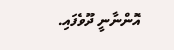އޮންނާނީ ދޫވެފައި.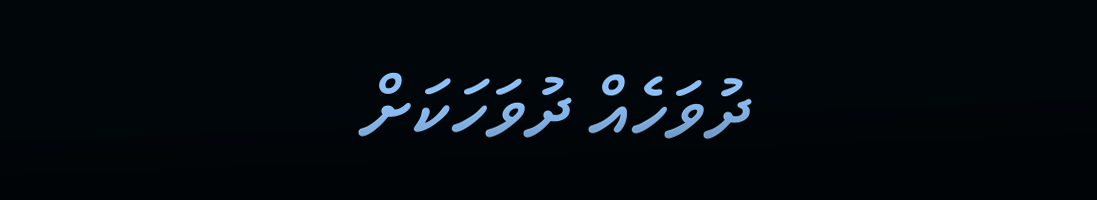ދުވަހެއް ދުވަހަކަށް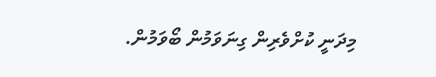މިދަނީ ކުށްވެރިން ގިނަވަމުން ބޯވަމުން.